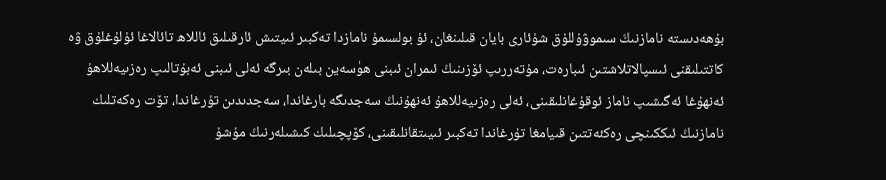بۇھەدىستە نامازنىڭ سىموۋۇللۇق شۇئارى بايان قىلىنغان، ئۇ بولسىمۇ نامازدا تەكبىر ئىيتىش ئارقىلىق ئاللاھ تائالاغا ئۇلۇغلۇق ۋە كاتتىلىقنى ئىسپالاتلاشتىن ئىبارەت، مۇتەررىپ ئۆزىنىڭ ئىمران ئىبنى ھۈسەين بىلەن بىرگە ئەلى ئىبنى ئەبۇتالىپ رەزىيەللاھۇ ئەنھۇغا ئەگىشىپ ناماز ئوقۇغانلىقىنى، ئەلى رەزىيەللاھۇ ئەنھۇنىڭ سەجدىگە بارغاندا، سەجدىدىن تۇرغاندا، تۆت رەكەتلىك نامازنىڭ ئىككىنچى رەكئەتتىن قىيامغا تۇرغاندا تەكبىر ئىيىتقانلىقىنى، كۆپچىلىك كىشىلەرنىڭ مۇشۇ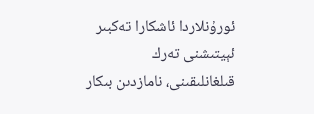ئورۇنلاردا ئاشكارا تەكبىر ئېيتىشنى تەرك قىلغانلىقىنى، نامازدىن بىكار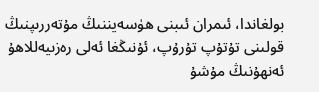بولغاندا، ئىمران ئىبنى ھۈسەيننىڭ مۇتەررىپنىڭ قولىنى تۇتۇپ تۇرۇپ، ئۇنىڭغا ئەلى رەزىيەللاھۇ ئەنھۇنىڭ مۇشۇ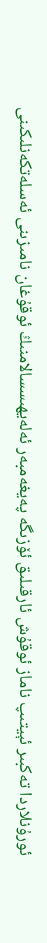ئورۇنلاردا تەكبىر ئېيتىپ ناماز ئوقۇش ئارقىلىق ئۆزىگە پەيغەمبەر ئەلەيھىسسالامنىڭ ئوقۇغان نامىزىنى ئەسلەتكەنلىكىنى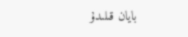بايان قىلىدۇ